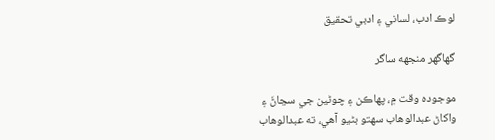لوڪ ادب، لساني ۽ ادبي تحقيق

گهاگهر منجهه ساگر

موجوده وقت ۾، پهاڪن ۽ چوڻين جي سڃاڻَ ۽ واکاڻ عبدالوهاب سهتو بڻيو آهي، ته عبدالوهاب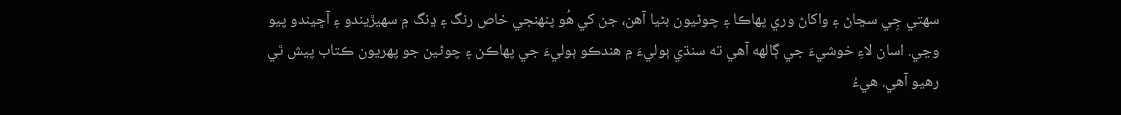سهتي جِي سڃاڻ ۽ واکاڻ وري پهاڪا ۽ چوڻيون بڻيا آهن، جن کي هُو پنهنجي خاص رنگ ۽ ڍنگ ۾ سهيڙيندو ۽ آڇيندو پيو وڃي. اسان لاءِ خوشيءَ جي ڳالهه آهي ته سنڌي ٻوليءَ ۾ هندڪو ٻوليءَ جي پهاڪن ۽ چوڻين جو پهريون ڪتاب پيش ٿي رهيو آهي. هيءُ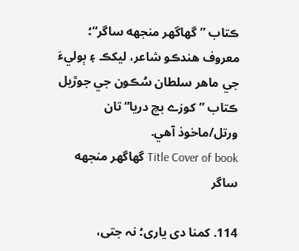ڪتاب ”گهاگهر منجهه ساگر“؛ معروف هندڪو شاعر، ليکڪ ۽ ٻوليءَ جي ماهر سلطان سُڪون جي جوڙيل ڪتاب ”کوزے بچ دريا“ تان ورتل/ماخوذ آهي.
Title Cover of book گهاگهر منجهه ساگر

114. کمنا دی یاری؛ نہ جتی،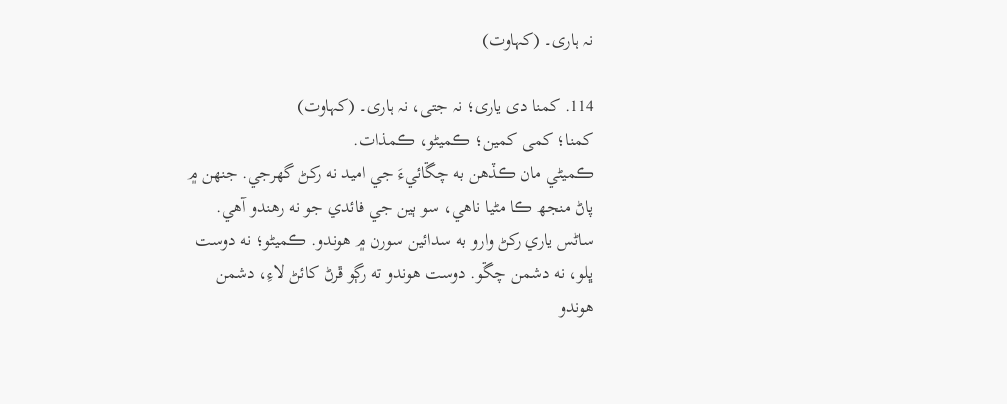نہ ہاری۔ (کہاوت)

114. کمنا دی یاری؛ نہ جتی، نہ ہاری۔ (کہاوت)
کمنا؛ کمی کمین؛ ڪميڻو، ڪمذات.
ڪميڻي مان ڪڏھن به چڱائيءَ جي اميد نه رکڻ گھرجي. جنھن ۾ پاڻ منجھ ڪا مڻيا ناھي، سو ٻين جي فائدي جو نه رھندو آھي. ساڻس ياري رکڻ وارو به سدائين سورن ۾ ھوندو. ڪميڻو؛ نه دوست ڀلو، نه دشمن چڱو. دوست ھوندو ته رڳو ڦرڻ کائڻ لاءِ، دشمن ھوندو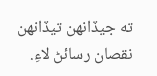ته جيڏانھن تيڏانھن نقصان رسائڻ لاءِ.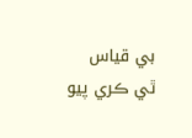بي قياس ٿي ڪري پيو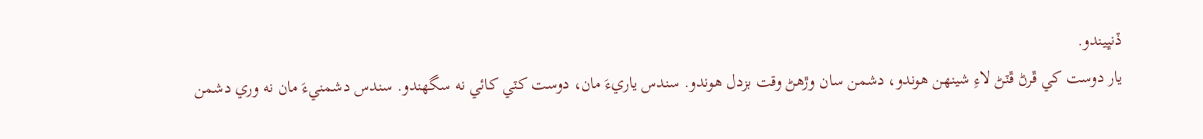ڏنڀيندو.
يار دوست کي ڦرڻ ڦٽڻ لاءِ شينھن ھوندو، دشمن سان وڙھڻ وقت بزدل ھوندو. سندس ياريءَ مان، دوست کٽي کائي نه سگھندو. سندس دشمنيءَ مان نه وري دشمن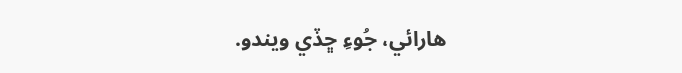ھارائي، جُوءِ ڇڏي ويندو.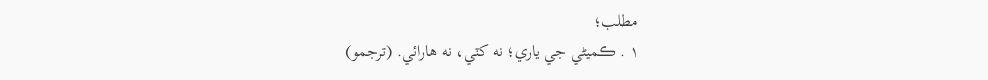مطلب؛
۱ . ڪميڻي جي ياري؛ نه کٽي، نه ھارائي. (ترجمو)